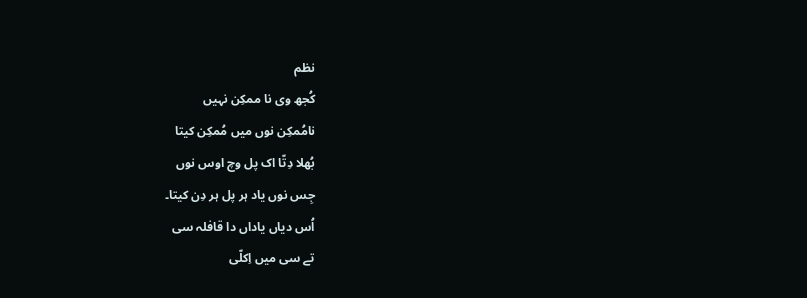نظم
کُجھ وی نا ممکِن نہیں
نامُمکِن نوں میں مُمکِن کیتا
بُھلا دِتّا اک پل وچ اوس نوں
جِس نوں یاد ہر پل ہر دِن کیتا۔
اُس دیاں یاداں دا قافلہ سی
تے سی میں اِکلّی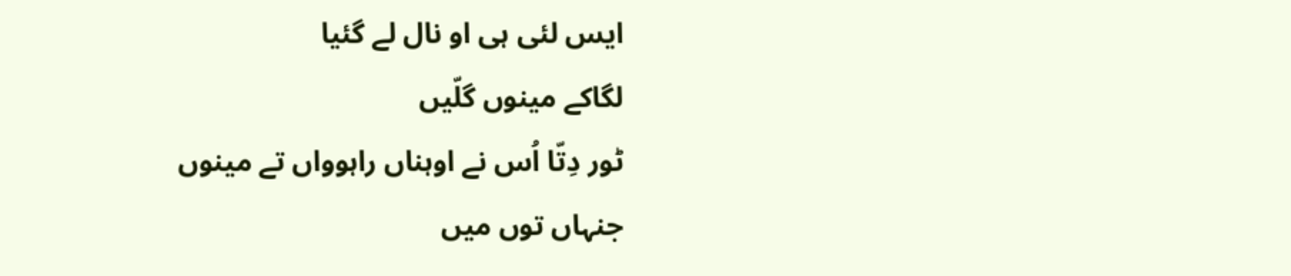ایس لئی ہی او نال لے گئیا
لگاکے مینوں گلّیں
ٹور دِتّا اُس نے اوہناں راہوواں تے مینوں
جنہاں توں میں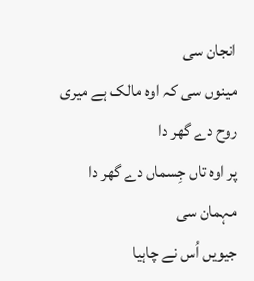انجان سی
مینوں سی کہ اوہ مالک ہے میری روح دے گھر دا
پر اوہ تاں جِسماں دے گھر دا مہمان سی
جیویں اُس نے چاہیا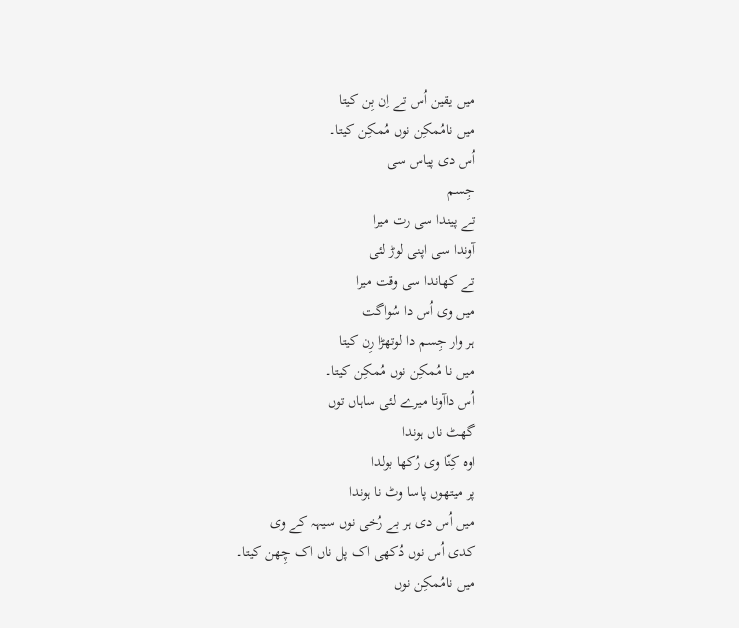میں یقین اُس تے اِن بِن کیتا
میں نامُمکِن نوں مُمکِن کیتا۔
اُس دی پیاس سی
جِسم
تے پیندا سی رت میرا
آوندا سی اپنی لوڑ لئی
تے کھاندا سی وقت میرا
میں وی اُس دا سُواگت
ہر وار جِسم دا لوتھڑا رِن کیتا
میں نا مُمکِن نوں مُمکِن کیتا۔
اُس داآونا میرے لئی ساہاں توں
گھٹ ناں ہوندا
اوہ کِنّا وی رُکھا بولدا
پر میتھوں پاسا وٹ نا ہوندا
میں اُس دی ہر بے رُخی نوں سیہہ کے وی
کدی اُس نوں دُکھی اک پل ناں اک چِھن کیتا۔
میں نامُمکِن نوں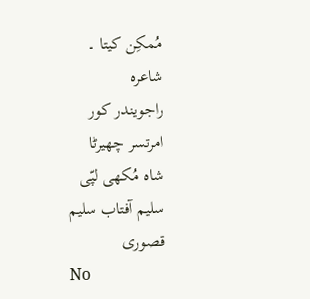مُمکِن کیتا ۔
شاعرہ
راجویندر کور
امرتسر چھیرٹا
شاہ مُکھی لپّی
سلیم آفتاب سلیم قصوری
No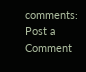comments:
Post a Comment